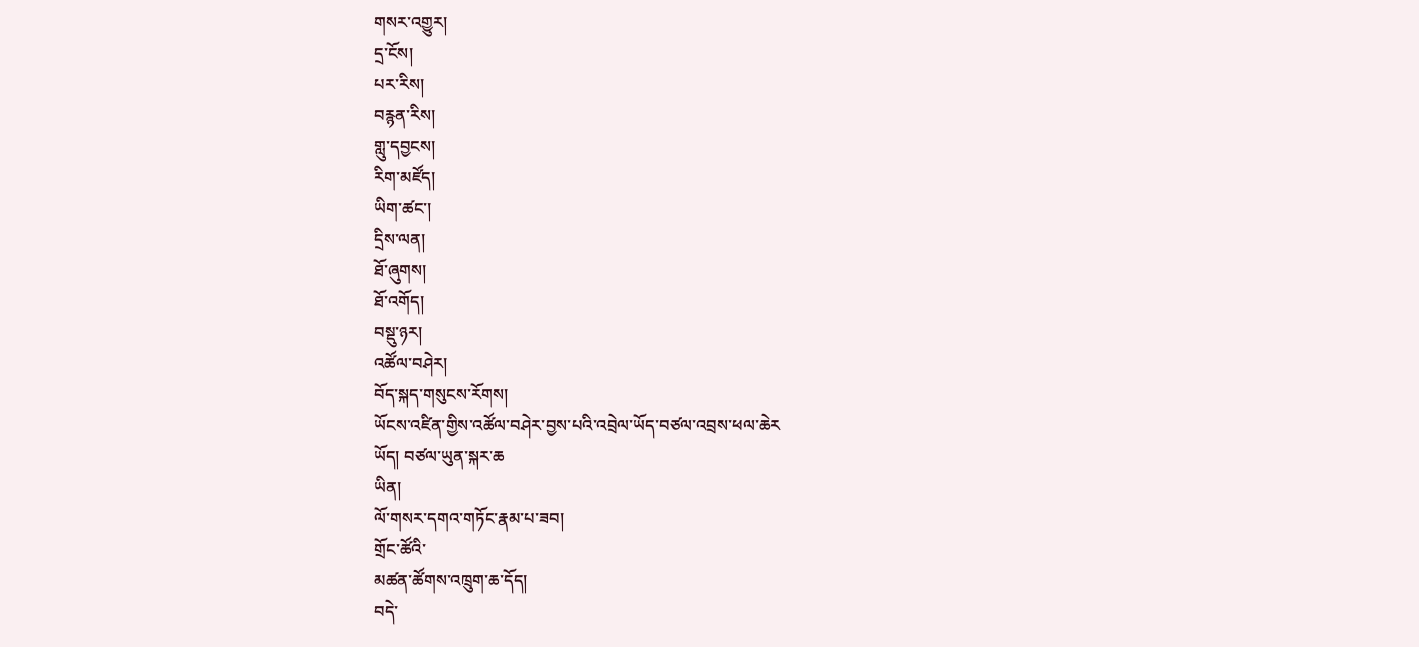གསར་འགྱུར།
དྲ་ངོས།
པར་རིས།
བརྙན་རིས།
གླུ་དབྱངས།
རིག་མཛོད།
ཡིག་ཚང་།
དྲིས་ལན།
ཐོ་ཞུགས།
ཐོ་འགོད།
བསྡུ་ཉར།
འཚོལ་བཤེར།
བོད་སྐད་གསུངས་རོགས།
ཡོངས་འཛིན་གྱིས་འཚོལ་བཤེར་བྱས་པའི་འབྲེལ་ཡོད་བཙལ་འབྲས་ཕལ་ཆེར
ཡོད། བཙལ་ཡུན་སྐར་ཆ
ཡིན།
ལོ་གསར་དགའ་གཏོང་རྣམ་པ་ཟབ།
གྲོང་ཚོའི་
མཚན་ཚོགས་འཁྲུག་ཆ་དོད།
བདེ་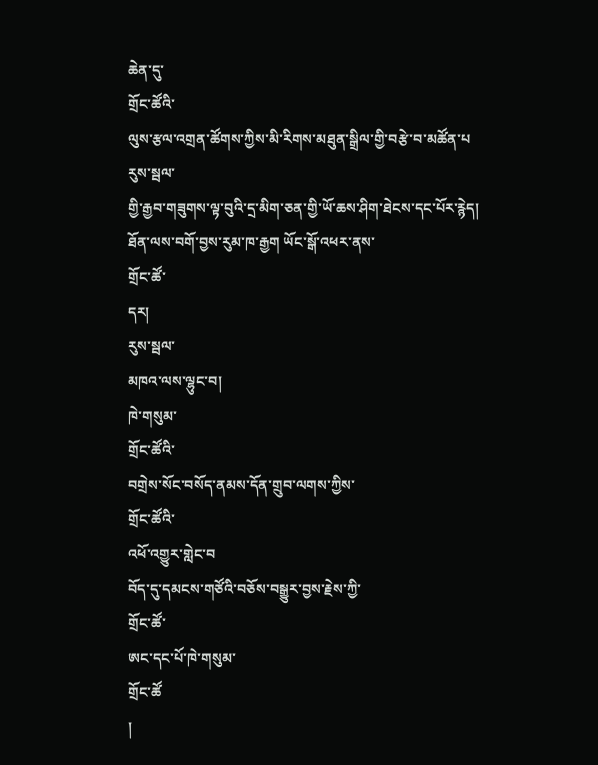ཆེན་དུ་
གྲོང་ཚོའི་
ལུས་རྩལ་འགྲན་ཚོགས་ཀྱིས་མི་རིགས་མཐུན་སྒྲིལ་གྱི་བརྩེ་བ་མཚོན་པ
རུས་སྦལ་
གྱི་རྒྱབ་གཟུགས་ལྟ་བུའི་དྲ་མིག་ཅན་གྱི་ཡོ་ཆས་ཤིག་ཐེངས་དང་པོར་རྙེད།
ཐོན་ལས་བགོ་བྱས་རུམ་ཁ་རྒྱག ཡོང་སྒོ་འཕར་ནས་
གྲོང་ཚོ་
དར།
རུས་སྦལ་
མཁའ་ལས་ལྷུང་བ།
ཁེ་གསུམ་
གྲོང་ཚོའི་
བགྲེས་སོང་བསོད་ནམས་དོན་གྲུབ་ལགས་ཀྱིས་
གྲོང་ཚོའི་
འཕོ་འགྱུར་གླེང་བ
བོད་དུ་དམངས་གཙོའི་བཅོས་བསྒྱུར་བྱས་རྗེས་ཀྱི་
གྲོང་ཚོ་
ཨང་དང་པོ་ཁེ་གསུམ་
གྲོང་ཚོ
།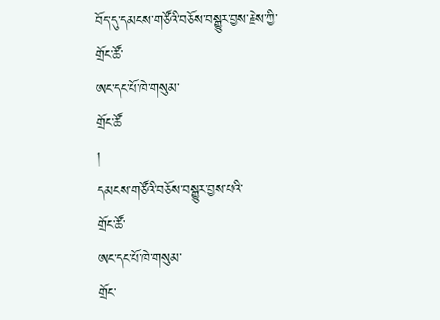བོད་དུ་དམངས་གཙོའི་བཅོས་བསྒྱུར་བྱས་རྗེས་ཀྱི་
གྲོང་ཚོ་
ཨང་དང་པོ་ཁེ་གསུམ་
གྲོང་ཚོ
།
དམངས་གཙོའི་བཅོས་བསྒྱུར་བྱས་པའི་
གྲོང་ཚོ་
ཨང་དང་པོ་ཁེ་གསུམ་
གྲོང་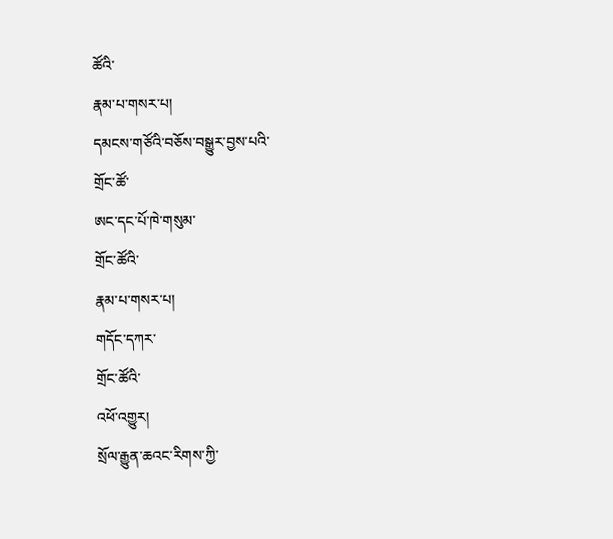ཚོའི་
རྣམ་པ་གསར་པ།
དམངས་གཙོའི་བཅོས་བསྒྱུར་བྱས་པའི་
གྲོང་ཚོ་
ཨང་དང་པོ་ཁེ་གསུམ་
གྲོང་ཚོའི་
རྣམ་པ་གསར་པ།
གདོང་དཀར་
གྲོང་ཚོའི་
འཕོ་འགྱུར།
སྲོལ་རྒྱུན་ཆའང་རིགས་ཀྱི་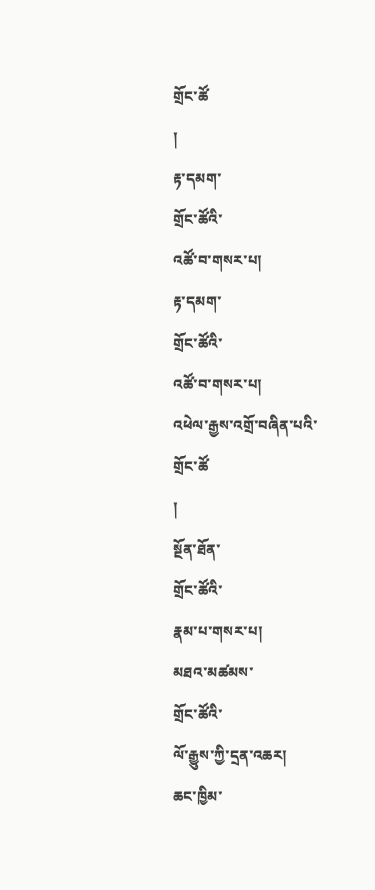གྲོང་ཚོ
།
རྟ་དམག་
གྲོང་ཚོའི་
འཚོ་བ་གསར་པ།
རྟ་དམག་
གྲོང་ཚོའི་
འཚོ་བ་གསར་པ།
འཕེལ་རྒྱས་འགྲོ་བཞིན་པའི་
གྲོང་ཚོ
།
སྔོན་ཐོན་
གྲོང་ཚོའི་
རྣམ་པ་གསར་པ།
མཐའ་མཚམས་
གྲོང་ཚོའི་
ལོ་རྒྱུས་ཀྱི་དྲན་འཆར།
ཆང་ཁྱིམ་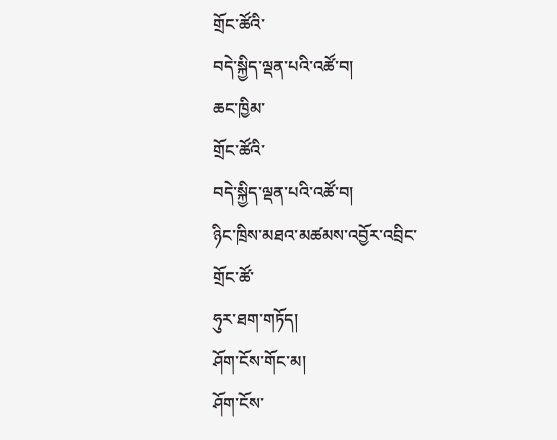གྲོང་ཚོའི་
བདེ་སྐྱིད་ལྡན་པའི་འཚོ་བ།
ཆང་ཁྱིམ་
གྲོང་ཚོའི་
བདེ་སྐྱིད་ལྡན་པའི་འཚོ་བ།
ཉིང་ཁྲིས་མཐའ་མཚམས་འབྱོར་འབྲིང་
གྲོང་ཚོ་
ཧུར་ཐག་གཏོད།
ཤོག་ངོས་གོང་མ།
ཤོག་ངོས་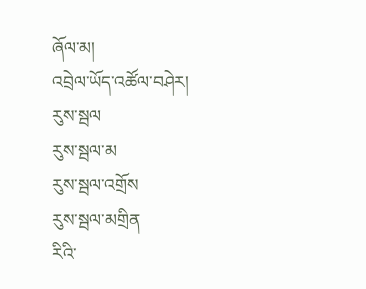ཞོལ་མ།
འབྲེལ་ཡོད་འཚོལ་བཤེར།
རུས་སྦལ
རུས་སྦལ་མ
རུས་སྦལ་འགྲོས
རུས་སྦལ་མགྲིན
རིའི་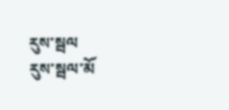རུས་སྦལ
རུས་སྦལ་མོ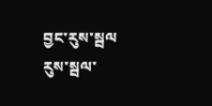བྱང་རུས་སྦལ
རུས་སྦལ་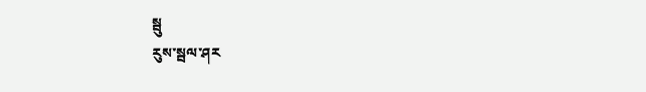སྦུ
རུས་སྦལ་ཤར